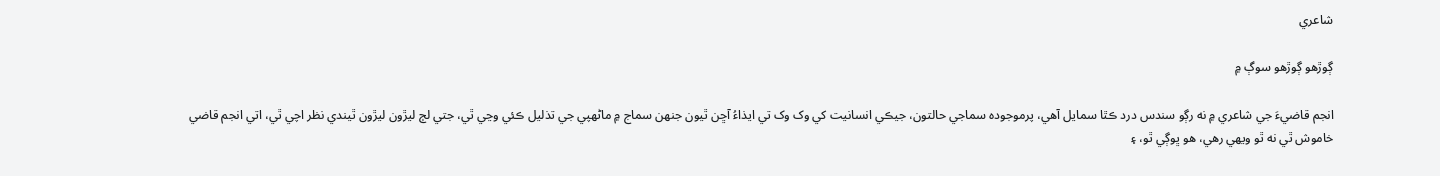شاعري

ڳوڙهو ڳوڙهو سوڳ ۾

انجم قاضيءَ جي شاعري ۾ نه رڳو سندس درد ڪٿا سمايل آهي، پرموجوده سماجي حالتون، جيڪي انسانيت کي وک وک تي ايذاءُ آڇن ٿيون جنهن سماج ۾ ماڻهپي جي تذليل ڪئي وڃي ٿي، جتي لڄ ليڙون ليڙون ٿيندي نظر اچي ٿي، اتي انجم قاضي خاموش ٿي نه ٿو ويهي رهي، هو ڀوڳي ٿو، ۽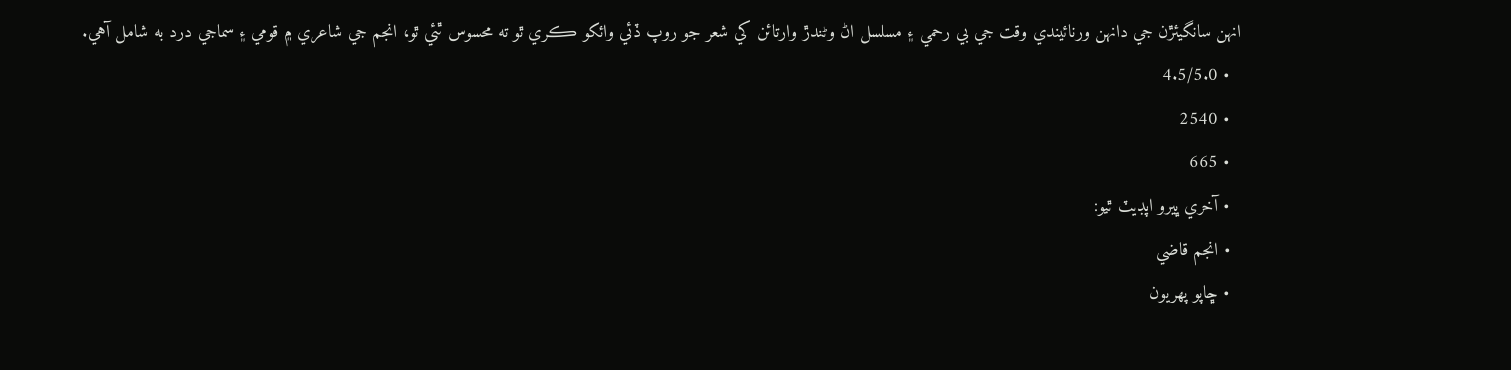انهن سانگيئڙن جي دانهن ورنائيندي وقت جي بي رحمي ۽ مسلسل اڻ وڻندڙ وارتائن کي شعر جو روپ ڏئي وائکو ڪري ٿو ته محسوس ٿئي ٿو، انجم جي شاعري ۾ قومي ۽ سماجي درد به شامل آهي.
  • 4.5/5.0
  • 2540
  • 665
  • آخري ڀيرو اپڊيٽ ٿيو:
  • انجم قاضي
  • ڇاپو پھريون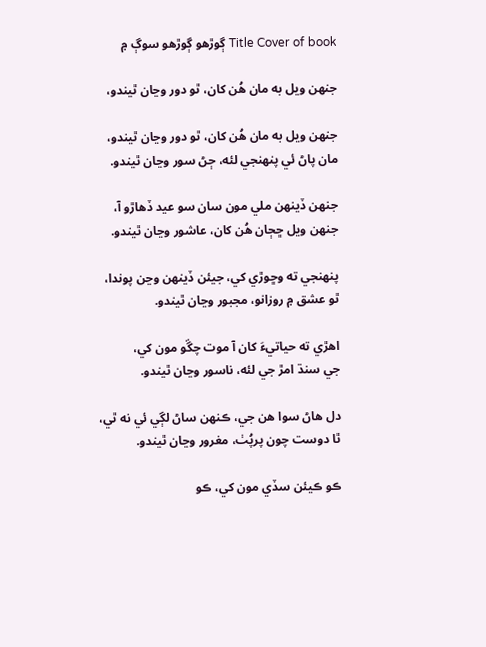Title Cover of book ڳوڙهو ڳوڙهو سوڳ ۾

جنهن ويل به مان هُن کان، ٿو دور وڃان ٿيندو،

جنهن ويل به مان هُن کان، ٿو دور وڃان ٿيندو،
مان پاڻ ئي پنهنجي لئه، ڄڻ سور وڃان ٿيندو.

جنهن ڏينهن ملي مون سان سو عيد ڏهاڙو آ،
جنهن ويل ڇڄان هُن کان، عاشور وڃان ٿيندو.

پنهنجي ته وڇوڙي کي، جيئن ڏينهن وڃن پوندا،
ٿو عشق ۾ روزانو، مجبور وڃان ٿيندو.

اهڙي ته حياتيءَ کان آ موت چڱو مون کي،
جي سنڌ امڙ جي لئه، ناسور وڃان ٿيندو.

دل هاڻ سوا هن جي، ڪنهن ساڻ لڳي ئي نه ٿي،
ٿا دوست چون پرپُٺ، مغرور وڃان ٿيندو.

ڪو ڪيئن سڏي مون کي، ڪو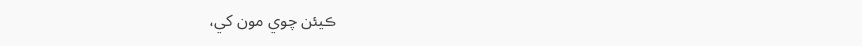ڪيئن چوي مون کي،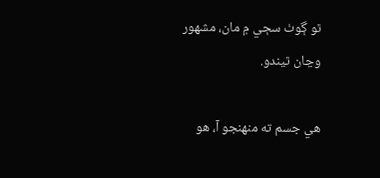ٿو ڳوٺ سڄي ۾ مان، مشهور وڃان ٿيندو.

هي جسم ته منهنجو آ، هو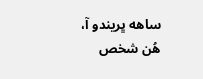ساهه ڀريندو آ،
هُن شخص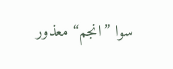سوا ”انجم“ معذور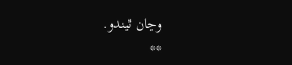وڃان ٿيندو.
**